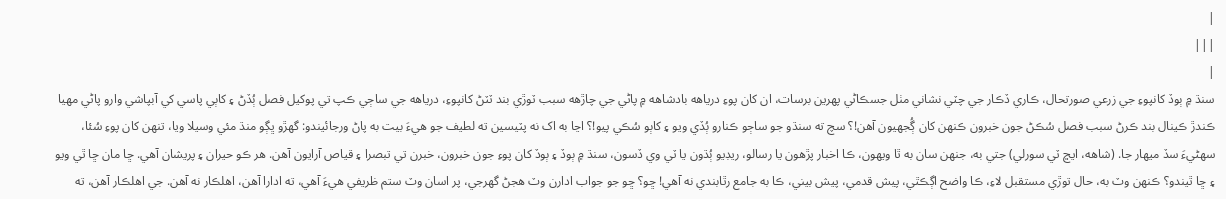|
|||
|
سنڌ ۾ ٻوڏ کانپوءِ جي زرعي صورتحال، ڪاري ڏڪار جي چٽي نشاني مٺل جسڪاڻي پهرين برسات، ان کان پوءِ درياهه بادشاهه ۾ پاڻي جي چاڙهه سبب ٽوڙي بند ٽٽڻ کانپوءِ، درياهه جي ساڄي ڪپ تي پوکيل فصل ٻُڏڻ ۽ کاٻي پاسي کي آبپاشي وارو پاڻي مهيا ڪندڙ ڪينال بند ڪرڻ سبب فصل سُڪڻ جون خبرون ڪنهن کان ڳُجهيون آهن!؟ سچ ته سنڌو جو ساڄو ڪنارو ٻُڏي ويو ۽ کاٻو سُڪي پيو!؟ اڃا به اک نه پٽيسين ته لطيف جو هيءَ بيت به پاڻ ورجائيندو: گهڙو ڀڳو منڌ مئي وسيلا ويا، تنهن کان پوءِ سُئا، سهڻيءَ سڏ ميهار جا. (شاهه، ايڇ ٽي سورلي) جتي به، جنهن سان به ٿا ويهون، ڪا اخبار پڙهون يا رسالو، ريڊيو ٻُڌون يا ٽي وي ڏسون، سنڌ ۾ ٻوڏ ۽ ٻوڏ کان پوءِ جون خبرون، خبرن تي تبصرا ۽ قياص آرايون آهن. هر ڪو حيران ۽ پريشان آهي. ڇا مان ڇا ٿي ويو ۽ ڇا ٿيندو؟ ڪنهن وٽ به، حال توڙي مستقبل لاءِ، ڪا واضح اڳڪٿي، پيش قدمي، پيش بيني، ڪا به جامع رٿابندي نه آهي! ڇو؟ ڇو جو جواب ادارن وٽ هجڻ گهرجي، پر اسان وٽ ستم ظريفي هيءَ آهي، ته ادارا آهن، اهلڪار نه آهن. جي اهلڪار آهن، ته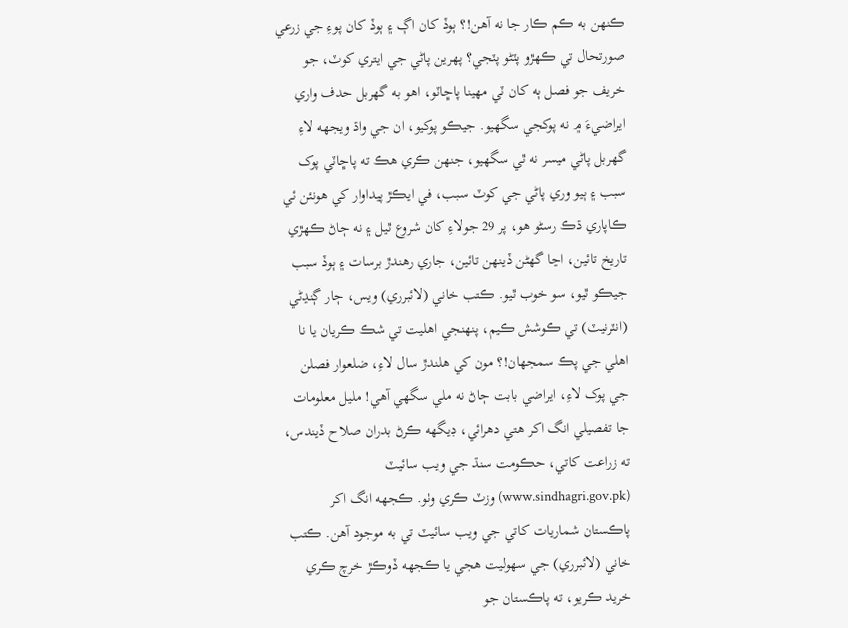ڪنهن به ڪم ڪار جا نه آهن!؟ ٻوڏ کان اڳ ۽ ٻوڏ کان پوءِ جي زرعي صورتحال تي ڪهڙو پٽڻو پٽجي؟ پهرين پاڻي جي ايتري کوٽ، جو خريف جو فصل ٻه کان ٽي مهينا پاڇاٽو، اهو به گهربل حدف واري ايراضيءَ ۾ نه پوکجي سگهيو. جيڪو پوکيو، ان جي واڌ ويجهه لاءِ گهربل پاڻي ميسر نه ٿي سگهيو، جنهن ڪري هڪ ته پاڇاٽي پوک سبب ۽ ٻيو وري پاڻي جي کوٽ سبب، في ايڪڙ پيداوار کي هونئن ئي ڪاپاري ڌڪ رسڻو هو، پر 29 جولاءِ کان شروع ٿيل ۽ نه ڄاڻ ڪهڙي تاريخ تائين، اڃا گهڻن ڏينهن تائين، جاري رهندڙ برسات ۽ ٻوڏ سبب جيڪو ٿيو، سو خوب ٿيو. ڪتب خاني (لائبرري) ويس، ڄار ڳنڍڻي (انٽرنيٽ) تي ڪوشش ڪيم، پنهنجي اهليت تي شڪ ڪريان يا نا اهلي جي پڪ سمجهان!؟ مون کي هلندڙ سال لاءِ، ضلعوار فصلن جي پوک لاءِ، ايراضي بابت ڄاڻ نه ملي سگهي آهي! مليل معلومات جا تفصيلي انگ اکر هتي دهرائي، ڊيگهه ڪرڻ بدران صلاح ڏيندس، ته زراعت کاتي، حڪومت سنڌ جي ويب سائيٽ (www.sindhagri.gov.pk) وزٽ ڪري وٺو. ڪجهه انگ اکر پاڪستان شماريات کاتي جي ويب سائيٽ تي به موجود آهن. ڪتب خاني (لائبرري) جي سهوليت هجي يا ڪجهه ڏوڪڙ خرچ ڪري خريد ڪريو، ته پاڪستان جو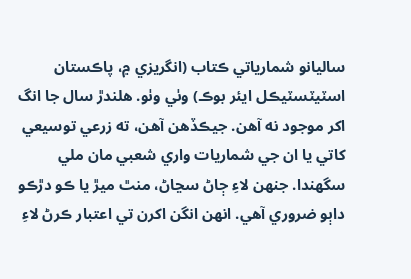ساليانو شمارياتي ڪتاب (انگريزي ۾، پاڪستان اسٽيٽسٽيڪل ايئر بوڪ) وٺي وٺو. هلندڙ سال جا انگ اکر موجود نه آهن. جيڪڏهن آهن، ته زرعي توسيعي کاتي يا ان جي شماريات واري شعبي مان ملي سگهندا. جنهن لاءِ ڄاڻ سڃاڻ، منٿ ميڙ يا ڪو دڙڪو داٻو ضروري آهي. انهن انگن اکرن تي اعتبار ڪرڻ لاءِ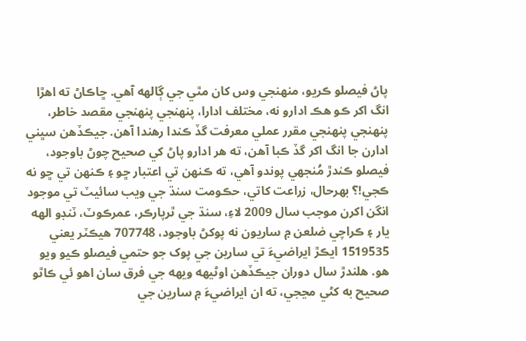پاڻ فيصلو ڪريو، منهنجي وس کان مٿي جي ڳالهه آهي. ڇاڪاڻ ته اهڙا انگ اکر ڪو هڪ ادارو نه، مختلف ادارا، پنهنجي پنهنجي مقصد خاطر، پنهنجي پنهنجي مقرر عملي معرفت گڏ ڪندا رهندا آهن. جيڪڏهن سڀني ادارن جا انگ اکر گڏ ڪبا آهن، ته هر ادارو پاڻ کي صحيح چوڻ باوجود، فيصلو ڪندڙ مُنجهي پوندو آهي، ته ڪنهن تي اعتبار ڇو ۽ ڪنهن تي ڇو نه ڪجي!؟ بهرحال، زراعت کاتي، حڪومت سنڌ جي ويب سائيٽ تي موجود انگن اکرن موجب سال 2009 لاءِ، سنڌ جي ٿرپارڪر، عمرڪوٽ، ٽنڊو الهه يار ۽ ڪراچي ضلعن ۾ ساريون نه پوکڻ باوجود، 707748 هيڪٽر يعني 1519535 ايڪڙ ايراضيءَ تي سارين جي پوک جو حتمي فيصلو ڪيو ويو هو. هلندڙ سال دوران جيڪڏهن اوڻيهه ويهه جي فرق سان اهو ئي ڪاٿو صحيح به کڻي مڃجي، ته ان ايراضيءَ ۾ سارين جي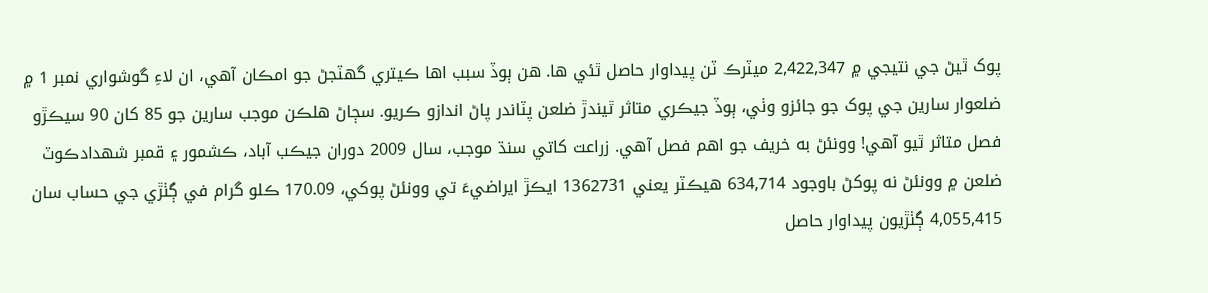پوک ٿيڻ جي نتيجي ۾ 2,422,347 ميٽرڪ ٽن پيداوار حاصل ٿئي ها. هن ٻوڏ سبب اها ڪيتري گهٽجڻ جو امڪان آهي، ان لاءِ گوشواري نمبر 1 ۾ ضلعوار سارين جي پوک جو جائزو وٺي، ٻوڏ جيڪري متاثر ٿيندڙ ضلعن پٽاندر پاڻ اندازو ڪريو. سڄاڻ هلڪن موجب سارين جو 85 کان 90 سيڪڙو فصل متاثر ٿيو آهي! وونئڻ به خريف جو اهم فصل آهي. زراعت کاتي سنڌ موجب، سال 2009 دوران جيڪب آباد، ڪشمور ۽ قمبر شهدادڪوٽ ضلعن ۾ وونئڻ نه پوکڻ باوجود 634,714 هيڪٽر يعني 1362731 ايڪڙ ايراضيءَ تي وونئڻ پوکي، 170.09 ڪلو گرام في ڳٺڙي جي حساب سان 4,055,415 ڳٺڙيون پيداوار حاصل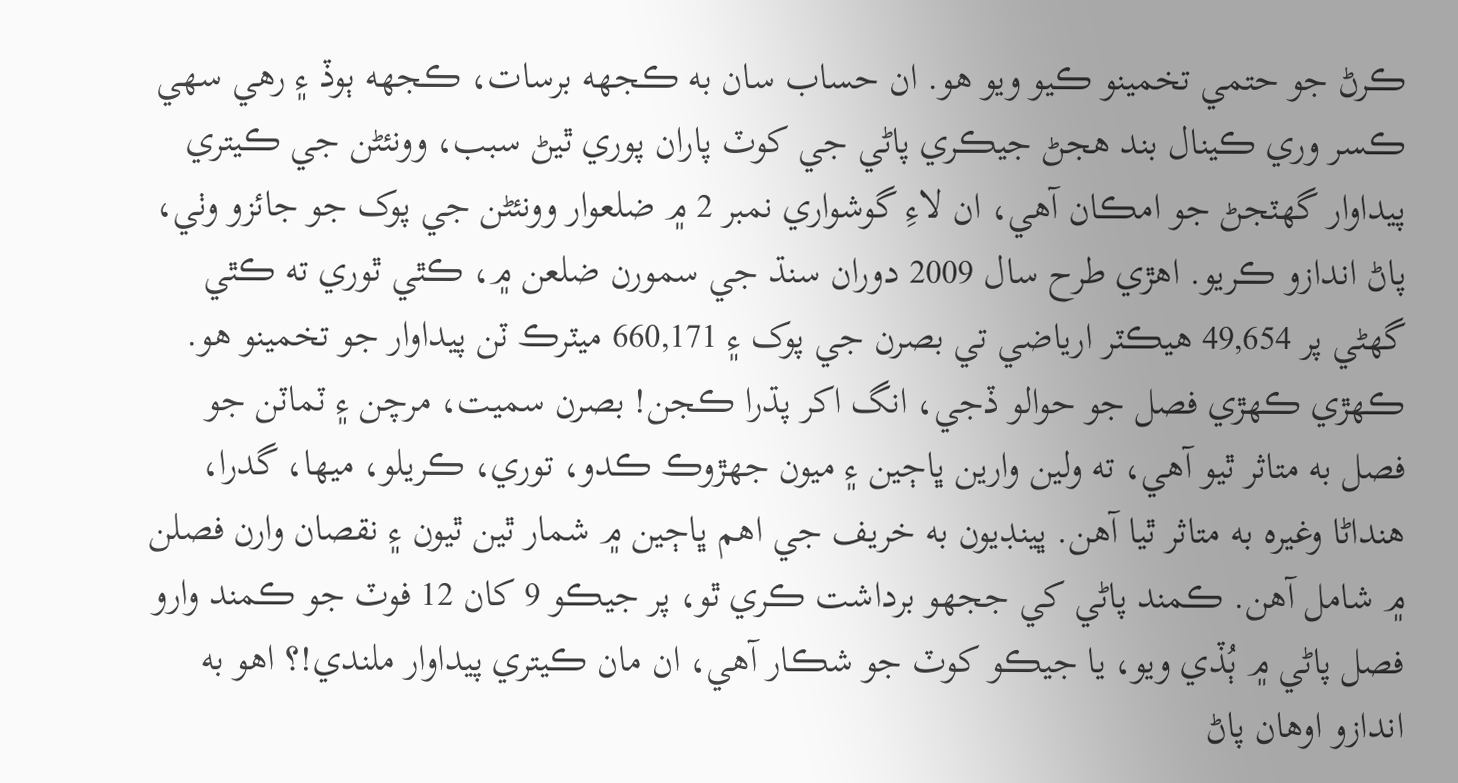ڪرڻ جو حتمي تخمينو ڪيو ويو هو. ان حساب سان به ڪجهه برسات، ڪجهه ٻوڏ ۽ رهي سهي ڪسر وري ڪينال بند هجڻ جيڪري پاڻي جي کوٽ پاران پوري ٿيڻ سبب، وونئڻن جي ڪيتري پيداوار گهٽجڻ جو امڪان آهي، ان لاءِ گوشواري نمبر 2 ۾ ضلعوار وونئڻن جي پوک جو جائزو وٺي، پاڻ اندازو ڪريو. اهڙي طرح سال 2009 دوران سنڌ جي سمورن ضلعن ۾، ڪٿي ٿوري ته ڪٿي گهڻي پر 49,654 هيڪٽر ارياضي تي بصرن جي پوک ۽ 660,171 ميٽرڪ ٽن پيداوار جو تخمينو هو. ڪهڙي ڪهڙي فصل جو حوالو ڏجي، انگ اکر پڌرا ڪجن! بصرن سميت، مرچن ۽ ٽماٽن جو فصل به متاثر ٿيو آهي، ته ولين وارين ڀاڄين ۽ ميون جهڙوڪ ڪدو، توري، ڪريلو، ميها، گدرا، هنداڻا وغيره به متاثر ٿيا آهن. ڀينڊيون به خريف جي اهم ڀاڄين ۾ شمار ٿين ٿيون ۽ نقصان وارن فصلن ۾ شامل آهن. ڪمند پاڻي کي ججهو برداشت ڪري ٿو، پر جيڪو 9 کان 12 فوٽ جو ڪمند وارو فصل پاڻي ۾ ٻُڏي ويو، يا جيڪو کوٽ جو شڪار آهي، ان مان ڪيتري پيداوار ملندي!؟ اهو به اندازو اوهان پاڻ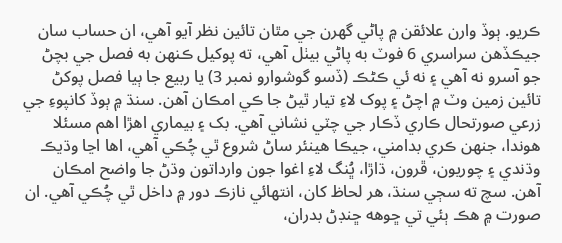ڪريو. ٻوڏ وارن علائقن ۾ پاڻي گهرن جي مٿان تائين نظر آيو آهي، ان حساب سان جيڪڏهن سراسري 6 فوٽ به پاڻي بيٺل آهي، ته پوکيل ڪنهن به فصل جي بچڻ جو آسرو نه آهي ۽ نه ئي ڪڻڪ (ڏسو گوشوارو نمبر 3) يا ربيع جا ٻيا فصل پوکڻ تائين زمين وٽ ۾ اچڻ ۽ پوک لاءِ تيار ٿيڻ جا ڪي امڪان آهن. سنڌ ۾ ٻوڏ کانپوءِ جي زرعي صورتحال ڪاري ڏڪار جي چٽي نشاني آهي. بک ۽ بيماري اهڙا اهم مسئلا هوندا، جنهن ڪري بدامني، جيڪا هينئر ساڻ شروع ٿي چُڪي آهي، اها اڃا وڌيڪ وڌندي ۽ چوريون، ڦرون، ڌاڙا، ڀُنگ لاءِ اغوا جون وارداتون وڌڻ جا واضح امڪان آهن. سچ ته سڄي سنڌ، هر لحاظ کان، انتهائي نازڪ دور ۾ داخل ٿي چُڪي آهي. ان صورت ۾ هڪ ٻئي تي ڇوهه ڇنڊڻ بدران،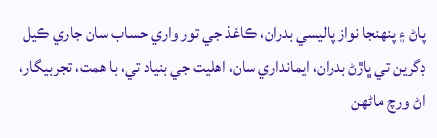پاڻ ۽ پنهنجا نواز پاليسي بدران، ڪاغذ جي تور واري حساب سان جاري ڪيل ڊگرين تي ڀاڙڻ بدران، ايمانداري سان، اهليت جي بنياد تي، با همت، تجربيگار، اڻ ورچ ماڻهن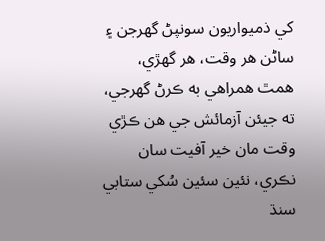کي ذميواريون سونپڻ گهرجن ۽ ساڻن هر وقت، هر گهڙي، همٿ همراهي به ڪرڻ گهرجي، ته جيئن آزمائش جي هن ڪڙي وقت مان خير آفيت سان نڪري، نئين سئين سُکي ستابي سنڌ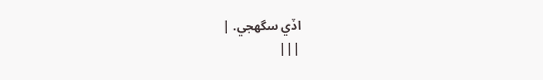اڏي سگهجي. |
|||